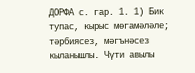ДОРФА с. гар. 1. 1) Бик тупас, кырыс мөгамәләле; тәрбиясез, мәгънәсез кыланышлы. Чүти авылы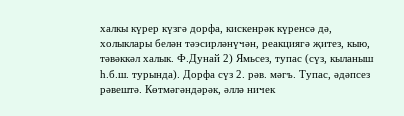халкы күрер күзгә дорфа, кискенрәк күренсә дә, холыклары белән тәэсирләнүчән, реакциягә җитез, кыю, тәвәккәл халык. Ф.Дунай 2) Ямьсез, тупас (сүз, кыланыш һ.б.ш. турында). Дорфа сүз 2. рәв. мәгъ. Тупас, әдәпсез рәвештә. Көтмәгәндәрәк, әллә ничек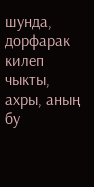шунда, дорфарак килеп чыкты, ахры, аның бу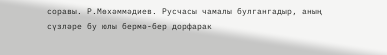соравы. Р.Мөхәммәдиев. Русчасы чамалы булгангадыр, аның сүзләре бу юлы бермә-бер дорфарак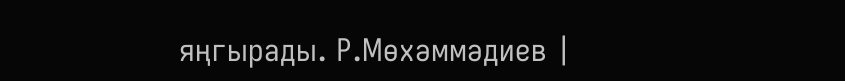яңгырады. Р.Мөхәммәдиев |